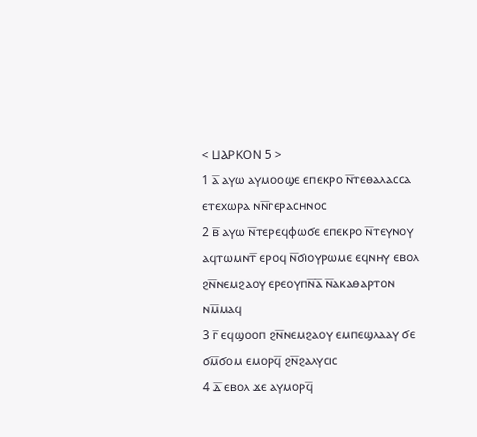< ⳘⲀⲢⲔⲞⲚ 5 >
1 ⲁ̅ ⲁⲩⲱ ⲁⲩⲙⲟⲟϣⲉ ⲉⲡⲉⲕⲣⲟ ⲛ̅ⲧⲉⲑⲁⲗⲁⲥⲥⲁ ⲉⲧⲉⲭⲱⲣⲁ ⲛⲛ̅ⲅⲉⲣⲁⲥⲏⲛⲟⲥ
2 ⲃ̅ ⲁⲩⲱ ⲛ̅ⲧⲉⲣⲉϥⲫⲱϭⲉ ⲉⲡⲉⲕⲣⲟ ⲛ̅ⲧⲉⲩⲛⲟⲩ ⲁϥⲧⲱⲙⲛⲧ̅ ⲉⲣⲟϥ ⲛ̅ϭⲓⲟⲩⲣⲱⲙⲉ ⲉϥⲛⲏⲩ ⲉⲃⲟⲗ ϩⲛ̅ⲛⲉⲙϩⲁⲟⲩ ⲉⲣⲉⲟⲩⲡⲛ̅ⲁ̅ ⲛ̅ⲁⲕⲁⲑⲁⲣⲧⲟⲛ ⲛⲙ̅ⲙⲁϥ
3 ⲅ̅ ⲉϥϣⲟⲟⲡ ϩⲛ̅ⲛⲉⲙϩⲁⲟⲩ ⲉⲙⲡⲉϣⲗⲁⲁⲩ ϭⲉ ϭⲙ̅ϭⲟⲙ ⲉⲙⲟⲣϥ̅ ϩⲛ̅ϩⲁⲗⲩⲥⲓⲥ
4 ⲇ̅ ⲉⲃⲟⲗ ϫⲉ ⲁⲩⲙⲟⲣϥ̅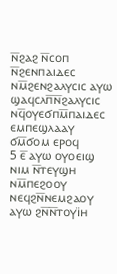ⲛ̅ϩⲁϩ ⲛ̅ⲥⲟⲡ ⲛ̅ϩⲉⲛⲡⲁⲓⲇⲉⲥ ⲛⲙ̅ϩⲉⲛϩⲁⲗⲩⲥⲓⲥ ⲁⲩⲱ ϣⲁϥⲥⲗⲡ̅ⲛ̅ϩⲁⲗⲩⲥⲓⲥ ⲛϥ̅ⲟⲩⲉϭⲡⲙ̅ⲡⲁⲓⲇⲉⲥ ⲉⲙⲡⲉϣⲗⲁⲁⲩ ϭⲙ̅ϭⲟⲙ ⲉⲣⲟϥ
5 ⲉ̅ ⲁⲩⲱ ⲟⲩⲟⲉⲓϣ ⲛⲓⲙ ⲛ̅ⲧⲉⲩϣⲏ ⲛⲙ̅ⲡⲉϩⲟⲟⲩ ⲛⲉϥϩⲛ̅ⲛⲉⲙϩⲁⲟⲩ ⲁⲩⲱ ϩⲛ̅ⲛ̅ⲧⲟⲩⲓ̈ⲏ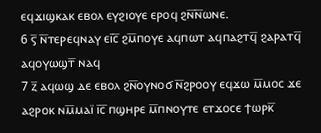ⲉϥϫⲓϣⲕⲁⲕ ⲉⲃⲟⲗ ⲉⲩϩⲓⲟⲩⲉ ⲉⲣⲟϥ ϩⲛ̅ⲛ̅ⲱⲛⲉ.
6 ⲋ̅ ⲛ̅ⲧⲉⲣⲉϥⲛⲁⲩ ⲉⲓ̅ⲥ̅ ϩⲙ̅ⲡⲟⲩⲉ ⲁϥⲡⲱⲧ ⲁϥⲡⲁϩⲧϥ̅ ϩⲁⲣⲁⲧϥ̅ ⲁϥⲟⲩⲱϣⲧ̅ ⲛⲁϥ
7 ⲍ̅ ⲁϥⲱϣ ⲇⲉ ⲉⲃⲟⲗ ϩⲛ̅ⲟⲩⲛⲟϭ ⲛ̅ϩⲣⲟⲟⲩ ⲉϥϫⲱ ⲙ̅ⲙⲟⲥ ϫⲉ ⲁϩⲣⲟⲕ ⲛⲙ̅ⲙⲁⲓ̈ ⲓ̅ⲥ̅ ⲡϣⲏⲣⲉ ⲙ̅ⲡⲛⲟⲩⲧⲉ ⲉⲧϫⲟⲥⲉ ϯⲱⲣⲕ̅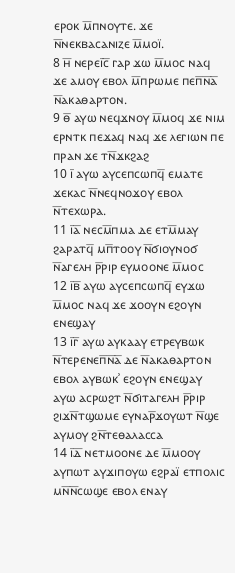ⲉⲣⲟⲕ ⲙ̅ⲡⲛⲟⲩⲧⲉ. ϫⲉ ⲛ̅ⲛⲉⲕⲃⲁⲥⲁⲛⲓⲍⲉ ⲙ̅ⲙⲟⲓ̈.
8 ⲏ̅ ⲛⲉⲣⲉⲓ̅ⲥ̅ ⲅⲁⲣ ϫⲱ ⲙ̅ⲙⲟⲥ ⲛⲁϥ ϫⲉ ⲁⲙⲟⲩ ⲉⲃⲟⲗ ⲙ̅ⲡⲣⲱⲙⲉ ⲡⲉⲡ̅ⲛ̅ⲁ̅ ⲛ̅ⲁⲕⲁⲑⲁⲣⲧⲟⲛ.
9 ⲑ̅ ⲁⲩⲱ ⲛⲉϥϫⲛⲟⲩ ⲙ̅ⲙⲟϥ ϫⲉ ⲛⲓⲙ ⲉⲣⲛⲧⲕ ⲡⲉϫⲁϥ ⲛⲁϥ ϫⲉ ⲗⲉⲅⲓⲱⲛ ⲡⲉ ⲡⲣⲁⲛ ϫⲉ ⲧⲛ̅ϫⲕϩⲁϩ
10 ⲓ̅ ⲁⲩⲱ ⲁⲩⲥⲉⲡⲥⲱⲡϥ̅ ⲉⲙⲁⲧⲉ ϫⲉⲕⲁⲥ ⲛ̅ⲛⲉϥⲛⲟϫⲟⲩ ⲉⲃⲟⲗ ⲛ̅ⲧⲉⲭⲱⲣⲁ.
11 ⲓ̅ⲁ̅ ⲛⲉⲥⲙ̅ⲡⲙⲁ ⲇⲉ ⲉⲧⲙ̅ⲙⲁⲩ ϩⲁⲣⲁⲧϥ̅ ⲙⲡ̅ⲧⲟⲟⲩ ⲛ̅ϭⲓⲟⲩⲛⲟϭ ⲛ̅ⲁⲅⲉⲗⲏ ⲣ̅ⲣⲓⲣ ⲉⲩⲙⲟⲟⲛⲉ ⲙ̅ⲙⲟⲥ
12 ⲓ̅ⲃ̅ ⲁⲩⲱ ⲁⲩⲥⲉⲡⲥⲱⲡϥ̅ ⲉⲩϫⲱ ⲙ̅ⲙⲟⲥ ⲛⲁϥ ϫⲉ ϫⲟⲟⲩⲛ ⲉϩⲟⲩⲛ ⲉⲛⲉϣⲁⲩ
13 ⲓ̅ⲅ̅ ⲁⲩⲱ ⲁⲩⲕⲁⲁⲩ ⲉⲧⲣⲉⲩⲃⲱⲕ ⲛ̅ⲧⲉⲣⲉⲛⲉⲡ̅ⲛ̅ⲁ̅ ⲇⲉ ⲛ̅ⲁⲕⲁⲑⲁⲣⲧⲟⲛ ⲉⲃⲟⲗ ⲁⲩⲃⲱⲕʾ ⲉϩⲟⲩⲛ ⲉⲛⲉϣⲁⲩ ⲁⲩⲱ ⲁⲥⲣⲱϩⲧ ⲛ̅ϭⲓⲧⲁⲅⲉⲗⲏ ⲣ̅ⲣⲓⲣ ϩⲓϫⲛ̅ⲧϣⲱⲙⲉ ⲉⲩⲛⲁⲣ̅ϫⲟⲩⲱⲧ ⲛ̅ϣⲉ ⲁⲩⲙⲟⲩ ϩⲛ̅ⲧⲉⲑⲁⲗⲁⲥⲥⲁ
14 ⲓ̅ⲇ̅ ⲛⲉⲧⲙⲟⲟⲛⲉ ⲇⲉ ⲙ̅ⲙⲟⲟⲩ ⲁⲩⲡⲱⲧ ⲁⲩϫⲓⲡⲟⲩⲱ ⲉϩⲣⲁⲓ̈ ⲉⲧⲡⲟⲗⲓⲥ ⲙⲛ̅ⲛ̅ⲥⲱϣⲉ ⲉⲃⲟⲗ ⲉⲛⲁⲩ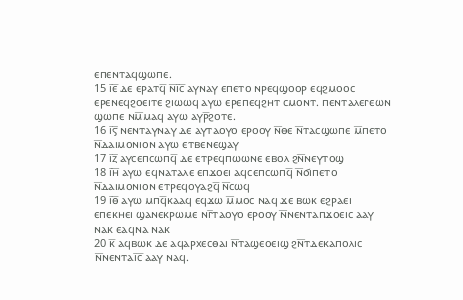ⲉⲡⲉⲛⲧⲁϥϣⲱⲡⲉ.
15 ⲓ̅ⲉ̅ ⲇⲉ ⲉⲣⲁⲧϥ̅ ⲛ̅ⲓ̅ⲥ̅ ⲁⲩⲛⲁⲩ ⲉⲡⲉⲧⲟ ⲛⲣⲉϥϣⲟⲟⲣ ⲉϥϩⲙⲟⲟⲥ ⲉⲣⲉⲛⲉϥϩⲟⲉⲓⲧⲉ ϩⲓⲱⲱϥ ⲁⲩⲱ ⲉⲣⲉⲡⲉϥϩⲏⲧ ⲥⲙⲟⲛⲧ. ⲡⲉⲛⲧⲁⲗⲉⲅⲉⲱⲛ ϣⲱⲡⲉ ⲛⲙ̅ⲙⲁϥ ⲁⲩⲱ ⲁⲩⲣ̅ϩⲟⲧⲉ.
16 ⲓ̅ⲋ̅ ⲛⲉⲛⲧⲁⲩⲛⲁⲩ ⲇⲉ ⲁⲩⲧⲁⲟⲩⲟ ⲉⲣⲟⲟⲩ ⲛ̅ⲑⲉ ⲛ̅ⲧⲁⲥϣⲱⲡⲉ ⲙ̅ⲡⲉⲧⲟ ⲛ̅ⲇⲁⲓⲙⲟⲛⲓⲟⲛ ⲁⲩⲱ ⲉⲧⲃⲉⲛⲉϣⲁⲩ
17 ⲓ̅ⲍ̅ ⲁⲩⲥⲉⲡⲥⲱⲡϥ̅ ⲇⲉ ⲉⲧⲣⲉϥⲡⲱⲱⲛⲉ ⲉⲃⲟⲗ ϩⲛ̅ⲛⲉⲩⲧⲟϣ
18 ⲓ̅ⲏ̅ ⲁⲩⲱ ⲉϥⲛⲁⲧⲁⲗⲉ ⲉⲡϫⲟⲉⲓ ⲁϥⲥⲉⲡⲥⲱⲡϥ̅ ⲛ̅ϭⲓⲡⲉⲧⲟ ⲛ̅ⲇⲁⲓⲙⲟⲛⲓⲟⲛ ⲉⲧⲣⲉϥⲟⲩⲁϩϥ̅ ⲛ̅ⲥⲱϥ
19 ⲓ̅ⲑ̅ ⲁⲩⲱ ⲙⲡϥ̅ⲕⲁⲁϥ ⲉϥϫⲱ ⲙ̅ⲙⲟⲥ ⲛⲁϥ ϫⲉ ⲃⲱⲕ ⲉϩⲣⲁⲉⲓ ⲉⲡⲉⲕⲏⲉⲓ ϣⲁⲛⲉⲕⲣⲱⲙⲉ ⲛⲅ̅ⲧⲁⲟⲩⲟ ⲉⲣⲟⲟⲩ ⲛ̅ⲛⲉⲛⲧⲁⲡϫⲟⲉⲓⲥ ⲁⲁⲩ ⲛⲁⲕ ⲉⲁϥⲛⲁ ⲛⲁⲕ
20 ⲕ̅ ⲁϥⲃⲱⲕ ⲇⲉ ⲁϥⲁⲣⲭⲉⲥⲑⲁⲓ ⲛ̅ⲧⲁϣⲉⲟⲉⲓϣ ϩⲛ̅ⲧⲇⲉⲕⲁⲡⲟⲗⲓⲥ ⲛ̅ⲛⲉⲛⲧⲁⲓ̅ⲥ̅ ⲁⲁⲩ ⲛⲁϥ.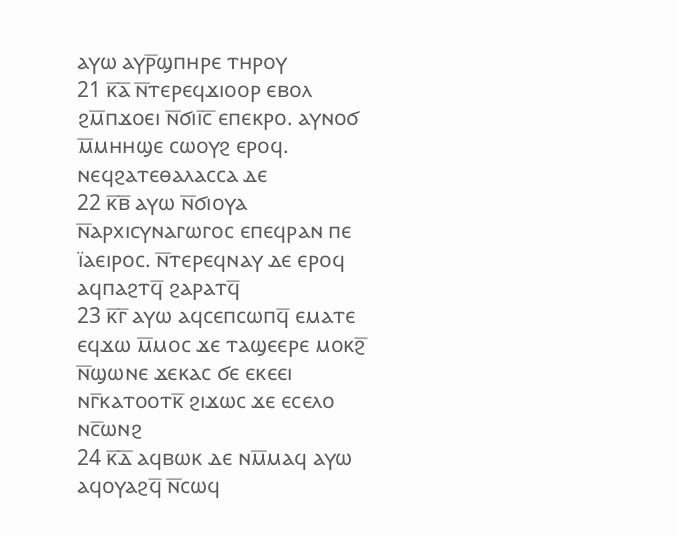ⲁⲩⲱ ⲁⲩⲣ̅ϣⲡⲏⲣⲉ ⲧⲏⲣⲟⲩ
21 ⲕ̅ⲁ̅ ⲛ̅ⲧⲉⲣⲉϥϫⲓⲟⲟⲣ ⲉⲃⲟⲗ ϩⲙ̅ⲡϫⲟⲉⲓ ⲛ̅ϭⲓⲓ̅ⲥ̅ ⲉⲡⲉⲕⲣⲟ. ⲁⲩⲛⲟϭ ⲙ̅ⲙⲏⲏϣⲉ ⲥⲱⲟⲩϩ ⲉⲣⲟϥ. ⲛⲉϥϩⲁⲧⲉⲑⲁⲗⲁⲥⲥⲁ ⲇⲉ
22 ⲕ̅ⲃ̅ ⲁⲩⲱ ⲛ̅ϭⲓⲟⲩⲁ ⲛ̅ⲁⲣⲭⲓⲥⲩⲛⲁⲅⲱⲅⲟⲥ ⲉⲡⲉϥⲣⲁⲛ ⲡⲉ ⲓ̈ⲁⲉⲓⲣⲟⲥ. ⲛ̅ⲧⲉⲣⲉϥⲛⲁⲩ ⲇⲉ ⲉⲣⲟϥ ⲁϥⲡⲁϩⲧϥ̅ ϩⲁⲣⲁⲧϥ̅
23 ⲕ̅ⲅ̅ ⲁⲩⲱ ⲁϥⲥⲉⲡⲥⲱⲡϥ̅ ⲉⲙⲁⲧⲉ ⲉϥϫⲱ ⲙ̅ⲙⲟⲥ ϫⲉ ⲧⲁϣⲉⲉⲣⲉ ⲙⲟⲕϩ̅ ⲛ̅ϣⲱⲛⲉ ϫⲉⲕⲁⲥ ϭⲉ ⲉⲕⲉⲉⲓ ⲛⲅ̅ⲕⲁⲧⲟⲟⲧⲕ̅ ϩⲓϫⲱⲥ ϫⲉ ⲉⲥⲉⲗⲟ ⲛⲥ̅ⲱⲛϩ
24 ⲕ̅ⲇ̅ ⲁϥⲃⲱⲕ ⲇⲉ ⲛⲙ̅ⲙⲁϥ ⲁⲩⲱ ⲁϥⲟⲩⲁϩϥ̅ ⲛ̅ⲥⲱϥ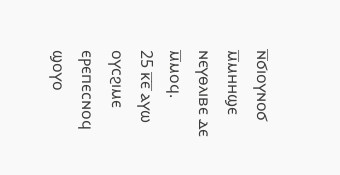ⲛ̅ϭⲓⲟⲩⲛⲟϭ ⲙ̅ⲙⲏⲏϣⲉ ⲛⲉⲩⲑⲗⲓⲃⲉ ⲇⲉ ⲙ̅ⲙⲟϥ.
25 ⲕ̅ⲉ̅ ⲁⲩⲱ ⲟⲩⲥϩⲓⲙⲉ ⲉⲣⲉⲡⲉⲥⲛⲟϥ ϣⲟⲩⲟ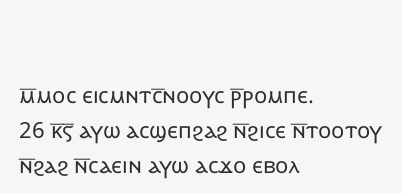ⲙ̅ⲙⲟⲥ ⲉⲓⲥⲙⲛⲧⲥ̅ⲛⲟⲟⲩⲥ ⲣ̅ⲣⲟⲙⲡⲉ.
26 ⲕ̅ⲋ̅ ⲁⲩⲱ ⲁⲥϣⲉⲡϩⲁϩ ⲛ̅ϩⲓⲥⲉ ⲛ̅ⲧⲟⲟⲧⲟⲩ ⲛ̅ϩⲁϩ ⲛ̅ⲥⲁⲉⲓⲛ ⲁⲩⲱ ⲁⲥϫⲟ ⲉⲃⲟⲗ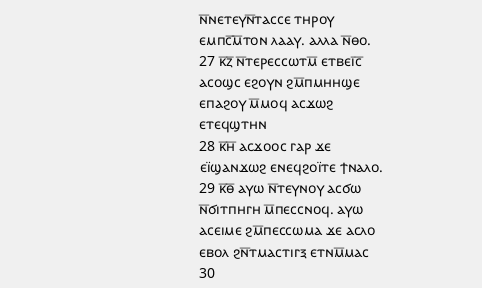ⲛ̅ⲛⲉⲧⲉⲩⲛ̅ⲧⲁⲥⲥⲉ ⲧⲏⲣⲟⲩ ⲉⲙⲡⲥ̅ⲙ̅ⲧⲟⲛ ⲗⲁⲁⲩ. ⲁⲗⲗⲁ ⲛ̅ⲑⲟ.
27 ⲕ̅ⲍ̅ ⲛ̅ⲧⲉⲣⲉⲥⲥⲱⲧⲙ̅ ⲉⲧⲃⲉⲓ̅ⲥ̅ ⲁⲥⲟϣⲥ ⲉϩⲟⲩⲛ ϩⲙ̅ⲡⲙⲏⲏϣⲉ ⲉⲡⲁϩⲟⲩ ⲙ̅ⲙⲟϥ ⲁⲥϫⲱϩ ⲉⲧⲉϥϣⲧⲏⲛ
28 ⲕ̅ⲏ̅ ⲁⲥϫⲟⲟⲥ ⲅⲁⲣ ϫⲉ ⲉⲓ̈ϣⲁⲛϫⲱϩ ⲉⲛⲉϥϩⲟⲓ̈ⲧⲉ ϯⲛⲁⲗⲟ.
29 ⲕ̅ⲑ̅ ⲁⲩⲱ ⲛ̅ⲧⲉⲩⲛⲟⲩ ⲁⲥϭⲱ ⲛ̅ϭⲓⲧⲡⲏⲅⲏ ⲙ̅ⲡⲉⲥⲥⲛⲟϥ. ⲁⲩⲱ ⲁⲥⲉⲓⲙⲉ ϩⲙ̅ⲡⲉⲥⲥⲱⲙⲁ ϫⲉ ⲁⲥⲗⲟ ⲉⲃⲟⲗ ϩⲛ̅ⲧⲙⲁⲥⲧⲓⲅⲝ ⲉⲧⲛⲙ̅ⲙⲁⲥ
30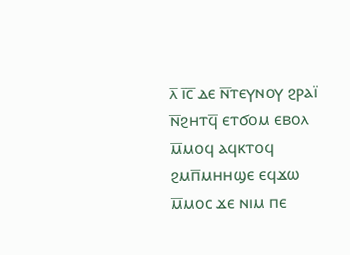ⲗ̅ ⲓ̅ⲥ̅ ⲇⲉ ⲛ̅ⲧⲉⲩⲛⲟⲩ ϩⲣⲁⲓ̈ ⲛ̅ϩⲏⲧϥ̅ ⲉⲧϭⲟⲙ ⲉⲃⲟⲗ ⲙ̅ⲙⲟϥ ⲁϥⲕⲧⲟϥ ϩⲙⲡ̅ⲙⲏⲏϣⲉ ⲉϥϫⲱ ⲙ̅ⲙⲟⲥ ϫⲉ ⲛⲓⲙ ⲡⲉ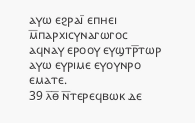ⲁⲩⲱ ⲉϩⲣⲁⲓ̅ ⲉⲡⲏⲉⲓ ⲙ̅ⲡⲁⲣⲭⲓⲥⲩⲛⲁⲅⲱⲅⲟⲥ ⲁϥⲛⲁⲩ ⲉⲣⲟⲟⲩ ⲉⲩϣⲧⲣ̅ⲧⲱⲣ ⲁⲩⲱ ⲉⲩⲣⲓⲙⲉ ⲉⲩⲟⲩⲛⲣⲟ ⲉⲙⲁⲧⲉ.
39 ⲗ̅ⲑ̅ ⲛ̅ⲧⲉⲣⲉϥⲃⲱⲕ ⲇⲉ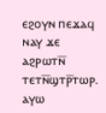ⲉϩⲟⲩⲛ ⲡⲉϫⲁϥ ⲛⲁⲩ ϫⲉ ⲁϩⲣⲱⲧⲛ̅ ⲧⲉⲧⲛ̅ϣⲧⲣ̅ⲧⲱⲣ. ⲁⲩⲱ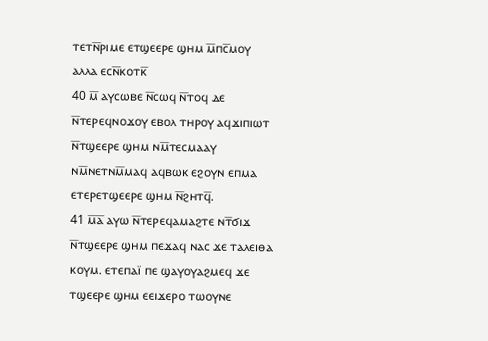ⲧⲉⲧⲛ̅ⲣⲓⲙⲉ ⲉⲧϣⲉⲉⲣⲉ ϣⲏⲙ ⲙ̅ⲡⲥ̅ⲙⲟⲩ ⲁⲗⲗⲁ ⲉⲥⲛ̅ⲕⲟⲧⲕ̅
40 ⲙ̅ ⲁⲩⲥⲱⲃⲉ ⲛ̅ⲥⲱϥ ⲛ̅ⲧⲟϥ ⲇⲉ ⲛ̅ⲧⲉⲣⲉϥⲛⲟϫⲟⲩ ⲉⲃⲟⲗ ⲧⲏⲣⲟⲩ ⲁϥϫⲓⲡⲓⲱⲧ ⲛ̅ⲧϣⲉⲉⲣⲉ ϣⲏⲙ ⲛⲙ̅ⲧⲉⲥⲙⲁⲁⲩ ⲛⲙ̅ⲛⲉⲧⲛⲙ̅ⲙⲁϥ ⲁϥⲃⲱⲕ ⲉϩⲟⲩⲛ ⲉⲡⲙⲁ ⲉⲧⲉⲣⲉⲧϣⲉⲉⲣⲉ ϣⲏⲙ ⲛ̅ϩⲏⲧϥ̅.
41 ⲙ̅ⲁ̅ ⲁⲩⲱ ⲛ̅ⲧⲉⲣⲉϥⲁⲙⲁϩⲧⲉ ⲛⲧ̅ϭⲓϫ ⲛ̅ⲧϣⲉⲉⲣⲉ ϣⲏⲙ ⲡⲉϫⲁϥ ⲛⲁⲥ ϫⲉ ⲧⲁⲗⲉⲓⲑⲁ ⲕⲟⲩⲙ. ⲉⲧⲉⲡⲁⲓ̈ ⲡⲉ ϣⲁⲩⲟⲩⲁϩⲙⲉϥ ϫⲉ ⲧϣⲉⲉⲣⲉ ϣⲏⲙ ⲉⲉⲓϫⲉⲣⲟ ⲧⲱⲟⲩⲛⲉ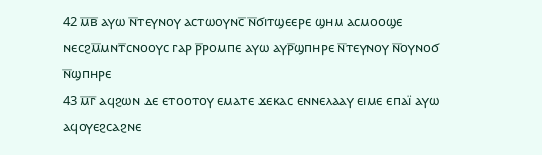42 ⲙ̅ⲃ̅ ⲁⲩⲱ ⲛ̅ⲧⲉⲩⲛⲟⲩ ⲁⲥⲧⲱⲟⲩⲛⲥ̅ ⲛ̅ϭⲓⲧϣⲉⲉⲣⲉ ϣⲏⲙ ⲁⲥⲙⲟⲟϣⲉ ⲛⲉⲥϩⲙ̅ⲙⲛⲧ̅ⲥⲛⲟⲟⲩⲥ ⲅⲁⲣ ⲣ̅ⲣⲟⲙⲡⲉ ⲁⲩⲱ ⲁⲩⲣ̅ϣⲡⲏⲣⲉ ⲛ̅ⲧⲉⲩⲛⲟⲩ ⲛ̅ⲟⲩⲛⲟϭ ⲛ̅ϣⲡⲏⲣⲉ
43 ⲙ̅ⲅ̅ ⲁϥϩⲱⲛ ⲇⲉ ⲉⲧⲟⲟⲧⲟⲩ ⲉⲙⲁⲧⲉ ϫⲉⲕⲁⲥ ⲉⲛⲛⲉⲗⲁⲁⲩ ⲉⲓⲙⲉ ⲉⲡⲁⲓ̈ ⲁⲩⲱ ⲁϥⲟⲩⲉϩⲥⲁϩⲛⲉ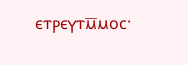ⲉⲧⲣⲉⲩⲧⲙ̅ⲙⲟⲥ·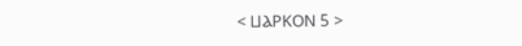< ⳘⲀⲢⲔⲞⲚ 5 >